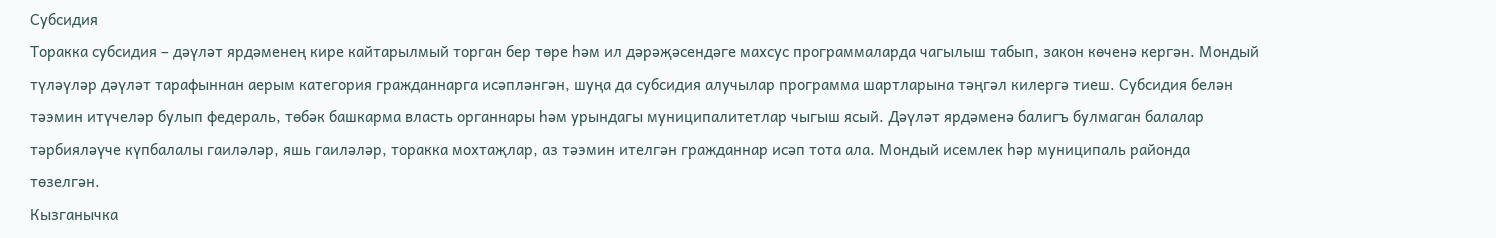Субсидия
Торакка субсидия – дәүләт ярдәменең кире кайтарылмый торган бер төре һәм ил дәрәҗәсендәге махсус программаларда чагылыш табып, закон көченә кергән. Мондый түләүләр дәүләт тарафыннан аерым категория гражданнарга исәпләнгән, шуңа да субсидия алучылар программа шартларына тәңгәл килергә тиеш. Субсидия белән тәэмин итүчеләр булып федераль, төбәк башкарма власть органнары һәм урындагы муниципалитетлар чыгыш ясый. Дәүләт ярдәменә балигъ булмаган балалар тәрбияләүче күпбалалы гаиләләр, яшь гаиләләр, торакка мохтаҗлар, аз тәэмин ителгән гражданнар исәп тота ала. Мондый исемлек һәр муниципаль районда төзелгән.
Кызганычка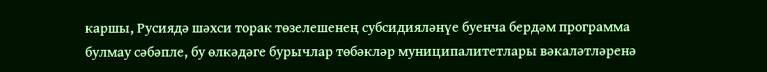каршы, Русиядә шәхси торак төзелешенең субсидияләнүе буенча бердәм программа булмау сәбәпле, бу өлкәдәге бурычлар төбәкләр муниципалитетлары вәкаләтләренә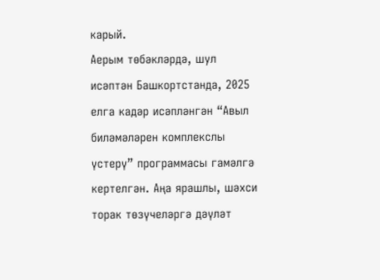карый.
Аерым төбәкләрдә, шул исәптән Башкортстанда, 2025 елга кадәр исәпләнгән “Авыл биләмәләрен комплекслы үстерү” программасы гамәлгә кертелгән. Аңа ярашлы, шәхси торак төзүчеләргә дәүләт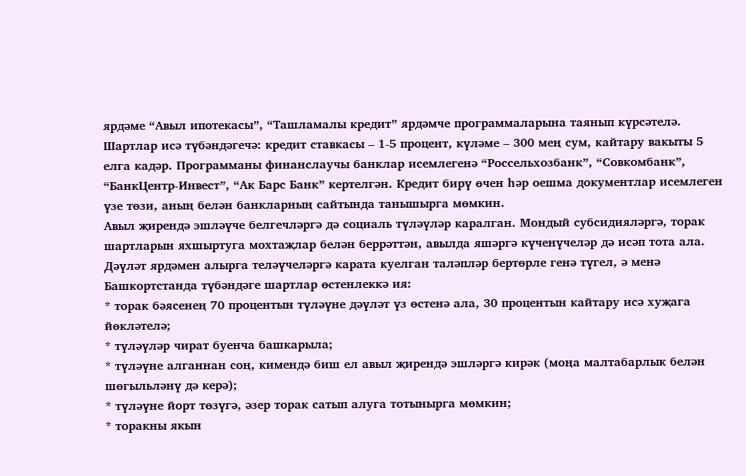ярдәме “Авыл ипотекасы”, “Ташламалы кредит” ярдәмче программаларына таянып күрсәтелә. Шартлар исә түбәндәгечә: кредит ставкасы – 1-5 процент, күләме – 300 мең сум, кайтару вакыты 5 елга кадәр. Программаны финанслаучы банклар исемлегенә “Россельхозбанк”, “Совкомбанк”, “БанкЦентр-Инвест”, “Ак Барс Банк” кертелгән. Кредит бирү өчен һәр оешма документлар исемлеген үзе төзи, аның белән банкларның сайтында танышырга мөмкин.
Авыл җирендә эшләүче белгечләргә дә социаль түләүләр каралган. Мондый субсидияләргә, торак шартларын яхшыртуга мохтаҗлар белән беррәттән, авылда яшәргә күченүчеләр дә исәп тота ала.
Дәүләт ярдәмен алырга теләүчеләргә карата куелган таләпләр бертөрле генә түгел, ә менә Башкортстанда түбәндәге шартлар өстенлеккә ия:
* торак бәясенең 70 процентын түләүне дәүләт үз өстенә ала, 30 процентын кайтару исә хуҗага йөкләтелә;
* түләүләр чират буенча башкарыла;
* түләүне алганнан соң, кимендә биш ел авыл җирендә эшләргә кирәк (моңа малтабарлык белән шөгыльләнү дә керә);
* түләүне йорт төзүгә, әзер торак сатып алуга тотынырга мөмкин;
* торакны якын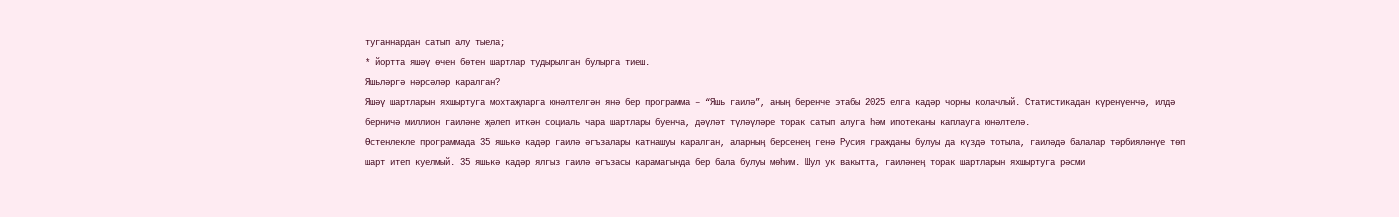туганнардан сатып алу тыела;
* йортта яшәү өчен бөтен шартлар тудырылган булырга тиеш.
Яшьләргә нәрсәләр каралган?
Яшәү шартларын яхшыртуга мохтаҗларга юнәлтелгән янә бер программа – “Яшь гаилә”, аның беренче этабы 2025 елга кадәр чорны колачлый. Статистикадан күренүенчә, илдә берничә миллион гаиләне җәлеп иткән социаль чара шартлары буенча, дәүләт түләүләре торак сатып алуга һәм ипотеканы каплауга юнәлтелә.
Өстенлекле программада 35 яшькә кадәр гаилә әгъзалары катнашуы каралган, аларның берсенең генә Русия гражданы булуы да күздә тотыла, гаиләдә балалар тәрбияләнүе төп шарт итеп куелмый. 35 яшькә кадәр ялгыз гаилә әгъзасы карамагында бер бала булуы мөһим. Шул ук вакытта, гаиләнең торак шартларын яхшыртуга рәсми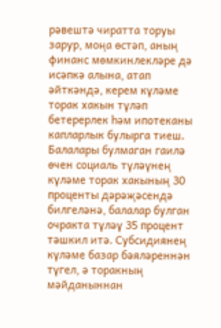рәвештә чиратта торуы зарур, моңа өстәп, аның финанс мөмкинлекләре дә исәпкә алына, атап әйткәндә, керем күләме торак хакын түләп бетерерлек һәм ипотеканы капларлык булырга тиеш.
Балалары булмаган гаилә өчен социаль түләүнең күләме торак хакының 30 проценты дәрәҗәсендә билгеләнә, балалар булган очракта түләү 35 процент тәшкил итә. Субсидиянең күләме базар бәяләреннән түгел, ә торакның мәйданыннан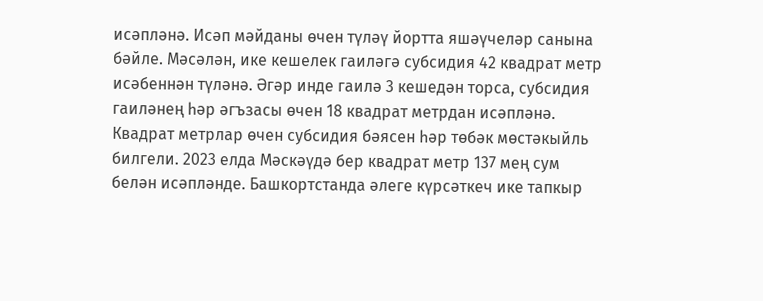исәпләнә. Исәп мәйданы өчен түләү йортта яшәүчеләр санына бәйле. Мәсәлән, ике кешелек гаиләгә субсидия 42 квадрат метр исәбеннән түләнә. Әгәр инде гаилә 3 кешедән торса, субсидия гаиләнең һәр әгъзасы өчен 18 квадрат метрдан исәпләнә.
Квадрат метрлар өчен субсидия бәясен һәр төбәк мөстәкыйль билгели. 2023 елда Мәскәүдә бер квадрат метр 137 мең сум белән исәпләнде. Башкортстанда әлеге күрсәткеч ике тапкыр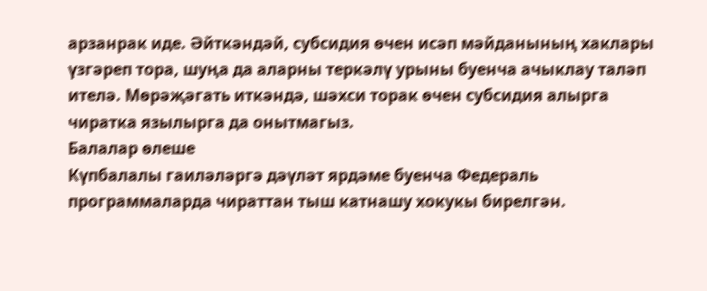арзанрак иде. Әйткәндәй, субсидия өчен исәп мәйданының хаклары үзгәреп тора, шуңа да аларны теркәлү урыны буенча ачыклау таләп ителә. Мөрәҗәгать иткәндә, шәхси торак өчен субсидия алырга чиратка язылырга да онытмагыз.
Балалар өлеше
Күпбалалы гаиләләргә дәүләт ярдәме буенча Федераль программаларда чираттан тыш катнашу хокукы бирелгән.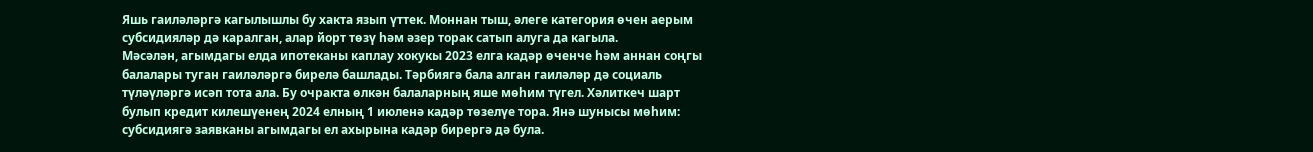Яшь гаиләләргә кагылышлы бу хакта язып үттек. Моннан тыш, әлеге категория өчен аерым субсидияләр дә каралган, алар йорт төзү һәм әзер торак сатып алуга да кагыла.
Мәсәлән, агымдагы елда ипотеканы каплау хокукы 2023 елга кадәр өченче һәм аннан соңгы балалары туган гаиләләргә бирелә башлады. Тәрбиягә бала алган гаиләләр дә социаль түләүләргә исәп тота ала. Бу очракта өлкән балаларның яше мөһим түгел. Хәлиткеч шарт булып кредит килешүенең 2024 елның 1 июленә кадәр төзелүе тора. Янә шунысы мөһим: субсидиягә заявканы агымдагы ел ахырына кадәр бирергә дә була.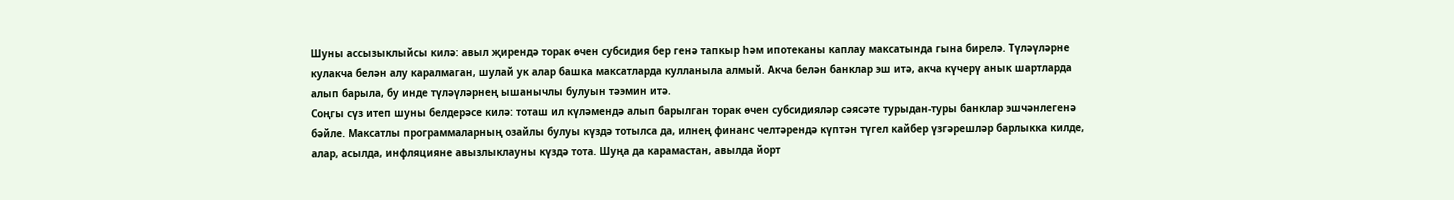Шуны ассызыклыйсы килә: авыл җирендә торак өчен субсидия бер генә тапкыр һәм ипотеканы каплау максатында гына бирелә. Түләүләрне кулакча белән алу каралмаган, шулай ук алар башка максатларда кулланыла алмый. Акча белән банклар эш итә, акча күчерү анык шартларда алып барыла, бу инде түләүләрнең ышанычлы булуын тәэмин итә.
Соңгы сүз итеп шуны белдерәсе килә: тоташ ил күләмендә алып барылган торак өчен субсидияләр сәясәте турыдан-туры банклар эшчәнлегенә бәйле. Максатлы программаларның озайлы булуы күздә тотылса да, илнең финанс челтәрендә күптән түгел кайбер үзгәрешләр барлыкка килде, алар, асылда, инфляцияне авызлыклауны күздә тота. Шуңа да карамастан, авылда йорт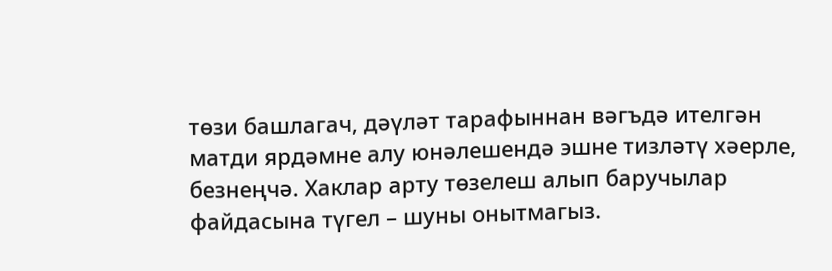төзи башлагач, дәүләт тарафыннан вәгъдә ителгән матди ярдәмне алу юнәлешендә эшне тизләтү хәерле, безнеңчә. Хаклар арту төзелеш алып баручылар файдасына түгел – шуны онытмагыз.